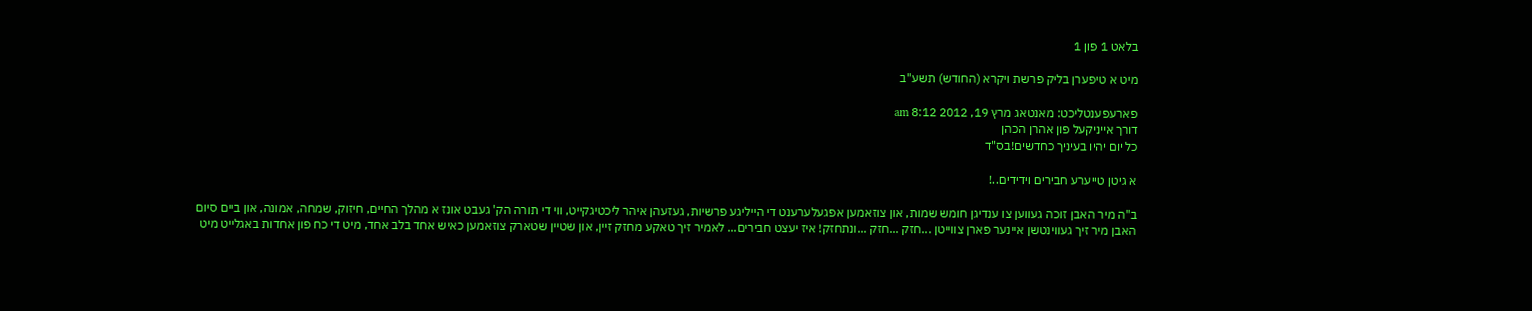בלאט 1 פון 1

מיט א טיפערן בליק פרשת ויקרא (החודש) תשע"ב

פארעפענטליכט: מאנטאג מרץ 19, 2012 8:12 am
דורך אייניקעל פון אהרן הכהן
כל יום יהיו בעיניך כחדשים!בס"ד

א גיטן טייערע חבירים וידידים..!

ב"ה מיר האבן זוכה געווען צו ענדיגן חומש שמות, און צוזאמען אפגעלערענט די הייליגע פרשיות, געזעהן איהר ליכטיגקייט, ווי די תורה הק' געבט אונז א מהלך החיים, חיזוק, שמחה, אמונה, און ביים סיום האבן מיר זיך געווינטשן איינער פארן צווייטן ...חזק ...חזק ...ונתחזק! איז יעצט חבירים... לאמיר זיך טאקע מחזק זיין, און שטיין שטארק צוזאמען כאיש אחד בלב אחד, מיט די כח פון אחדות באגלייט מיט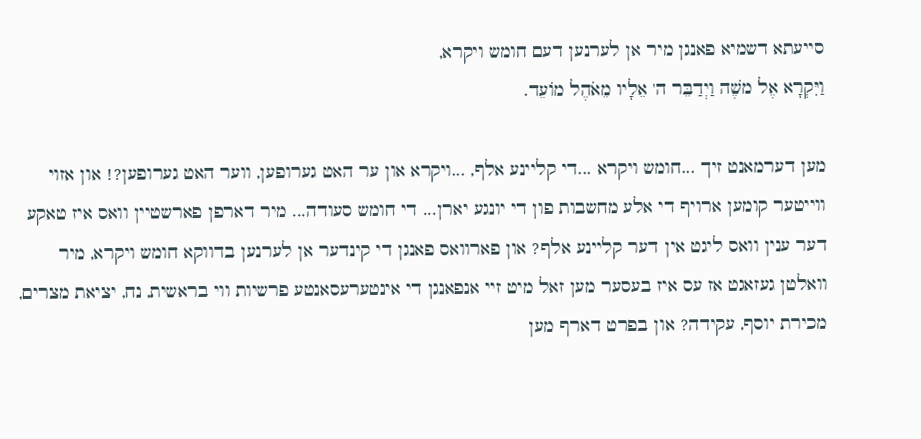סייעתא דשמיא פאנגן מיר אן לערנען דעם חומש ויקרא,
וַיִּקְרָא אֶל משֶׁה וַיְדַבֵּר ה' אֵלָיו מֵאֹהֶל מוֹעֵד.

מען דערמאנט זיך ...חומש ויקרא ...די קליינע אלף, ...ויקרא און ער האט גערופען, ווער האט גערופען?! און אזוי ווייטער קומען ארויף די אלע מחשבות פון די יונגע יארן... די חומש סעודה... מיר דארפן פארשטיין וואס איז טאקע דער ענין וואס ליגט אין דער קליינע אלף? און פארוואס פאנגן די קינדער אן לערנען בדווקא חומש ויקרא, מיר וואלטן געזאגט אז עס איז בעסער מען זאל מיט זיי אנפאנגן די אינטערעסאנטע פרשיות ווי בראשית, נח, יציאת מצרים, מכירת יוסף, עקידה? און בפרט דארף מען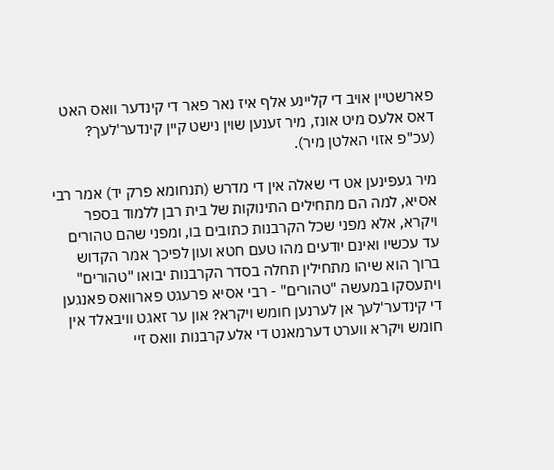פארשטיין אויב די קליינע אלף איז נאר פאר די קינדער וואס האט דאס אלעס מיט אונז, מיר זענען שוין נישט קיין קינדער'לעך? (עכ"פ אזוי האלטן מיר).

מיר געפינען אט די שאלה אין די מדרש (תנחומא פרק יד) אמר רבי אסיא, למה הם מתחילים התינוקות של בית רבן ללמוד בספר ויקרא, אלא מפני שכל הקרבנות כתובים בו, ומפני שהם טהורים עד עכשיו ואינם יודעים מהו טעם חטא ועון לפיכך אמר הקדוש ברוך הוא שיהו מתחילין תחלה בסדר הקרבנות יבואו "טהורים" ויתעסקו במעשה "טהורים" - רבי אסיא פרעגט פארוואס פאנגען די קינדער'לעך אן לערנען חומש ויקרא? און ער זאגט וויבאלד אין חומש ויקרא ווערט דערמאנט די אלע קרבנות וואס זיי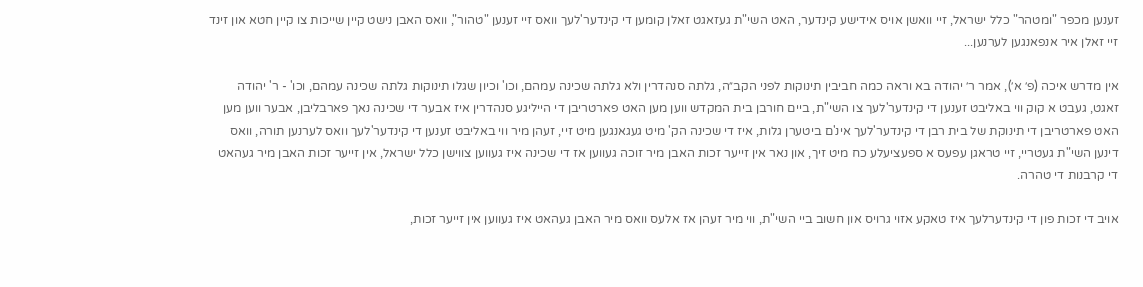זענען מכפר "ומטהר" כלל ישראל, זיי וואשן אויס אידישע קינדער, האט השי"ת געזאגט זאלן קומען די קינדער'לעך וואס זיי זענען "טהור", וואס האבן נישט קיין שייכות צו קיין חטא און זינד זיי זאלן איר אנפאנגען לערנען...

אין מדרש איכה (פ׳ א׳), אמר ר׳ יהודה בא וראה כמה חביבין תינוקות לפני הקב״ה, גלתה סנהדרין ולא גלתה שכינה עמהם, וכו' וכיון שגלו תינוקות גלתה שכינה עמהם, וכו' - ר' יהודה זאגט, געבט א קוק ווי באליבט זענען די קינדער'לעך צו השי"ת, ביים חורבן בית המקדש ווען מען האט פארטריבן די הייליגע סנהדרין איז אבער די שכינה נאך פארבליבן, אבער ווען מען האט פארטריבן די תינוקת של בית רבן די קינדער'לעך אינ'ם ביטערן גלות, איז די שכינה הק' מיט געגאנגען מיט זיי, זעהן מיר ווי באליבט זענען די קינדער'לעך וואס לערנען תורה, וואס דינען השי"ת געטריי, זיי טראגן עפעס א ספעציעלע כח מיט זיך, און נאר אין זייער זכות האבן מיר זוכה געווען אז די שכינה איז געווען צווישן כלל ישראל, אין זייער זכות האבן מיר געהאט די קרבנות די טהרה.

אויב די זכות פון די קינדערלעך איז טאקע אזוי גרויס און חשוב ביי השי"ת, ווי מיר זעהן אז אלעס וואס מיר האבן געהאט איז געווען אין זייער זכות,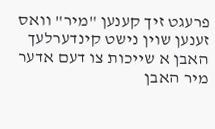פרעגט זיך קענען "מיר" וואס זענען שוין נישט קינדערלעך האבן א שייכות צו דעם אדער מיר האבן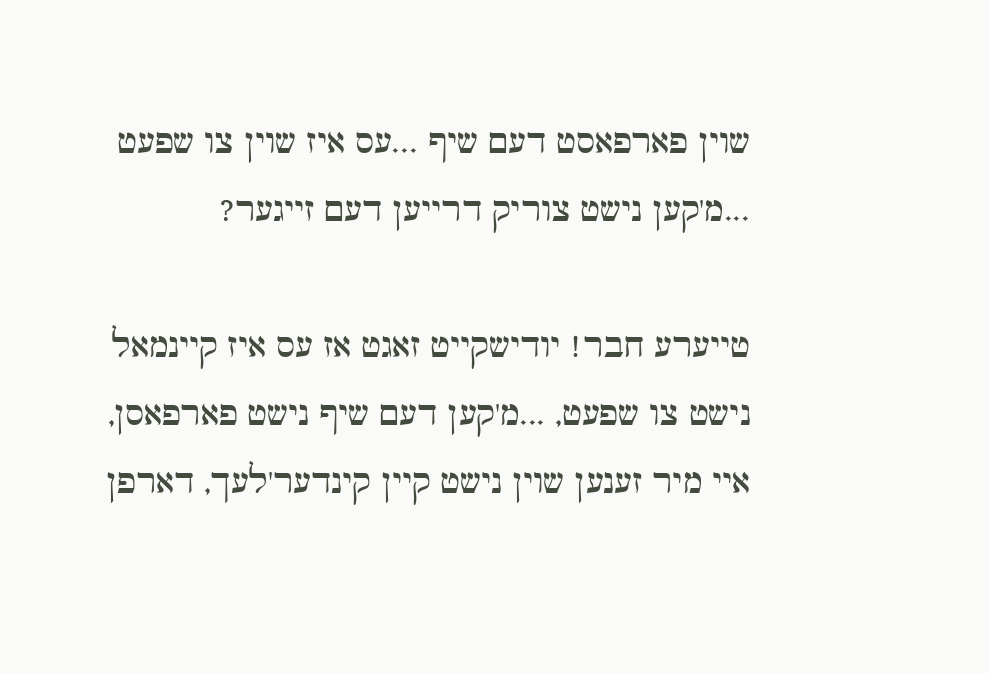שוין פארפאסט דעם שיף ...עס איז שוין צו שפעט ...מ'קען נישט צוריק דרייען דעם זייגער?

טייערע חבר! יודישקייט זאגט אז עס איז קיינמאל נישט צו שפעט, ...מ'קען דעם שיף נישט פארפאסן, איי מיר זענען שוין נישט קיין קינדער'לעך, דארפן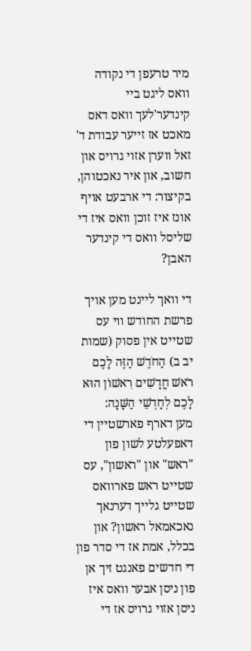מיר טרעפן די נקודה וואס ליגט ביי קינדער'לעך וואס דאס מאכט אז זייער עבודת ד' זאל ווערן אזוי גרויס און חשוב, און איר נאכטוהן, בקיצור: די ארבעט אויף אונז איז זוכן וואס איז די שליסל וואס די קינדער האבן?

די וואך ליינט מען אויך פרשת החודש ווי עס שטייט אין פסוק (שמות יב ב) הַחֹדֶשׁ הַזֶּה לָכֶם רֹאשׁ חֳדָשִׁים רִאשׁוֹן הוּא לָכֶם לְחָדְשֵׁי הַשָּׁנָה:
מען דארף פארשטיין די דאפעלטע לשון פון "ראש" און "ראשון", עס שטייט ראש פארוואס שטייט גלייך דערנאך נאכאמאל ראשון? און בכלל, אמת אז די סדר פון די חדשים פאנגט זיך אן פון ניסן אבער וואס איז ניסן אזוי גרויס אז די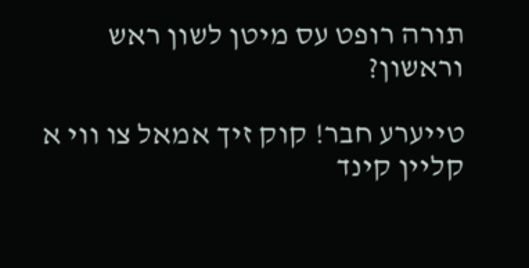תורה רופט עס מיטן לשון ראש וראשון?

טייערע חבר! קוק זיך אמאל צו ווי א קליין קינד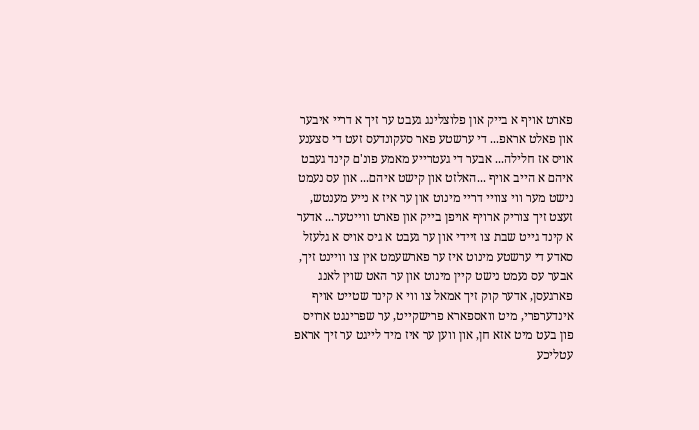פארט אויף א בייק און פלוצלינג געבט ער זיך א דריי איבער און פאלט אראפ... די ערשטע פאר סעקונדעס זעט די סצענע אויס אז חלילה... אבער די געטרייע מאמע פונ'ם קינד געבט איהם א הייב אויף ...האלזט און קישט איהם... און עס נעמט נישט מער ווי צוויי דריי מינוט און ער איז א נייע מענטש, זעצט זיך צוריק ארויף אויפן בייק און פארט ווייטער... אדער א קינד גייט שבת צו זיידי און ער געבט א גיס אויס א גלעזל סאדע די ערשטע מינוט איז ער פארשעמט אין צו וויינט זיך, אבער עס נעמט נישט קיין מינוט און ער האט שוין לאנג פארגעסן, אדער קוק זיך אמאל צו ווי א קינד שטייט אויף אינדערפרי, מיט וואספארא פרישקייט, ער שפרינגט ארויס פון בעט מיט אזא חן, און ווען ער איז מיד לייגט ער זיך אראפ עטליכע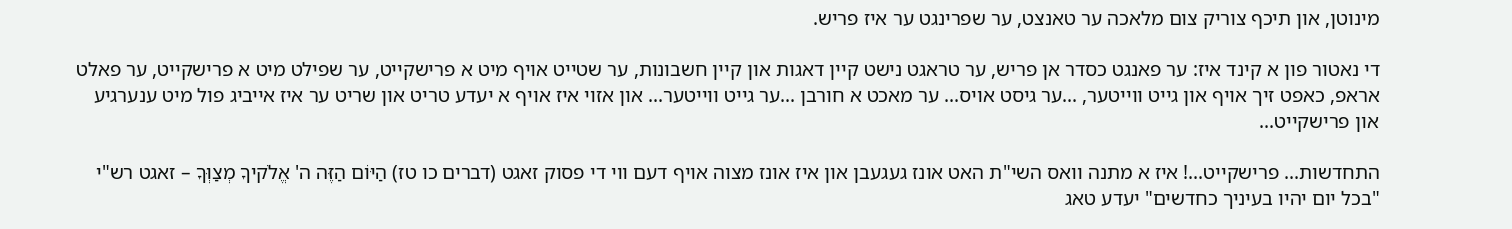מינוטן, און תיכף צוריק צום מלאכה ער טאנצט, ער שפרינגט ער איז פריש.

די נאטור פון א קינד איז: ער פאנגט כסדר אן פריש, ער טראגט נישט קיין דאגות און קיין חשבונות, ער שטייט אויף מיט א פרישקייט, ער שפילט מיט א פרישקייט, ער פאלט אראפ, כאפט זיך אויף און גייט ווייטער, ...ער גיסט אויס... ער מאכט א חורבן ...ער גייט ווייטער... און אזוי איז אויף א יעדע טריט און שריט ער איז אייביג פול מיט ענערגיע און פרישקייט...

התחדשות... פרישקייט...! איז א מתנה וואס השי"ת האט אונז געגעבן און איז אונז מצוה אויף דעם ווי די פסוק זאגט (דברים כו טז) הַיּוֹם הַזֶּה ה' אֱלֹקיךָ מְצַוְּךָ – זאגט רש"י "בכל יום יהיו בעיניך כחדשים" יעדע טאג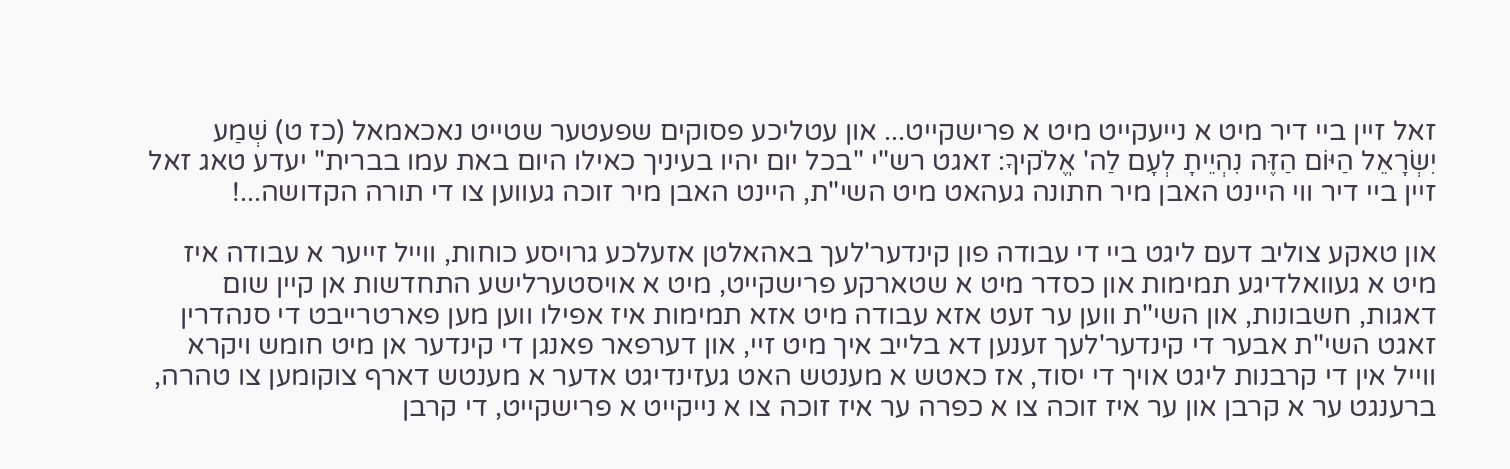זאל זיין ביי דיר מיט א נייעקייט מיט א פרישקייט... און עטליכע פסוקים שפעטער שטייט נאכאמאל (כז ט) שְׁמַע יִשְׂרָאֵל הַיּוֹם הַזֶּה נִהְיֵיתָ לְעָם לַה' אֱלֹקיךָ: זאגט רש"י "בכל יום יהיו בעיניך כאילו היום באת עמו בברית" יעדע טאג זאל זיין ביי דיר ווי היינט האבן מיר חתונה געהאט מיט השי"ת, היינט האבן מיר זוכה געווען צו די תורה הקדושה...!

און טאקע צוליב דעם ליגט ביי די עבודה פון קינדער'לעך באהאלטן אזעלכע גרויסע כוחות, ווייל זייער א עבודה איז מיט א געוואלדיגע תמימות און כסדר מיט א שטארקע פרישקייט, מיט א אויסטערלישע התחדשות אן קיין שום דאגות, חשבונות, און השי"ת ווען ער זעט אזא עבודה מיט אזא תמימות איז אפילו ווען מען פארטרייבט די סנהדרין זאגט השי"ת אבער די קינדער'לעך זענען דא בלייב איך מיט זיי, און דערפאר פאנגן די קינדער אן מיט חומש ויקרא ווייל אין די קרבנות ליגט אויך די יסוד, אז כאטש א מענטש האט געזינדיגט אדער א מענטש דארף צוקומען צו טהרה, ברענגט ער א קרבן און ער איז זוכה צו א כפרה ער איז זוכה צו א נייקייט א פרישקייט, די קרבן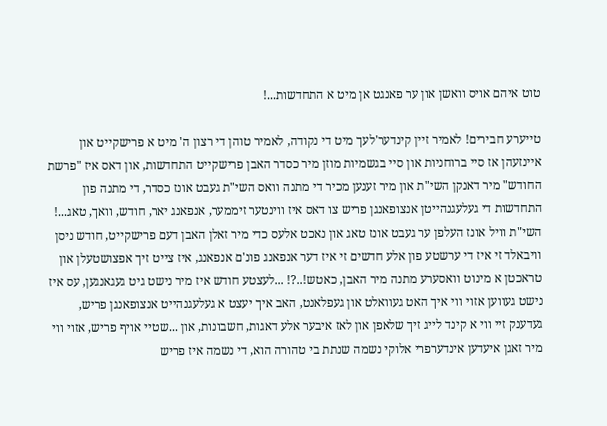טוט איהם אויס וואשן און ער פאנגט אן מיט א התחדשות...!

טייערע חבירים! לאמיר זיין קינדער'לעך מיט די נקודה, לאמיר טוהן די רצון ה' מיט א פרישקייט און איינזעהן אז סיי ברוחניות און סיי בגשמיות מוזן מיר כסדר האבן פרישקייט התחדשות, און דאס איז "פרשת החודש" מיר דאנקן השי"ת און מיר זענען מכיר די מתנה וואס השי"ת געבט אונז כסדר, די מתנה פון התחדשות די געלעגנהייטן אנצופאנגן פריש צו דאס איז ווינטער זיממער, אנפאנג יאר, חודש, וואך, טאג...! השי"ת וויל אונז העלפן ער געבט אונז טאג און נאכט אלעס כדי מיר זאלן האבן דעם פרישקייט, חודש ניסן וויבאלד זי איז די ערשטע פון אלע חדשים זי איז דער אנפאנג פונ'ם אנפאנג, איז צייט זיך אפצושטעלן און טראכטן א מינוט וואסערע מתנה מיר האבן, כאטש!..?! ...לעצטע חודש איז מיר נישט גיט געגאנגען, עס איז נישט געווען אזוי ווי איך האט געוואלט און געפלאנט, האב איך יעצט א געלעגנהייט אנצופאנגן פריש, געדענק זיי ווי א קינד לייג זיך שלאפן און לאז איבער אלע דאגות, חשבונות, און ...שטיי אויף פריש, אזוי ווי מיר זאגן איעדען אינדערפרי אלוקי נשמה שנתת בי טהורה הוא, די נשמה איז פריש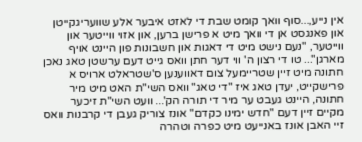אין נייע,...סוף וואך קומט שבת די לאזט איבער אלע שוועריגקייטן און פאנגסט אן די וואך מיט א פרישן ברען, און אזוי ווייטער און ווייטער, "נעם נישט מיט די דאגות און חשבונות פון היינט אויף מארגן"... טו די רצון ה' ווי דער חתן וואס גייט דעם ערשטן טאג נאכן חתונה מיט זיין שטריימעל צום דאווענען ס'שטראלט ארויס א פרישקייט, יעדן טאג איז "די טאג" וואס השי"ת האט מיט מיר חתונה, היינט געבט ער מיר די תורה הק'... וועט השי"ת זיכער מקיים זיין דעם "חדש ימינו כקדם" אונז צוריק געבן די קרבנות וואס זיי האבן אונז באנייעט מיט כפרה וטהרה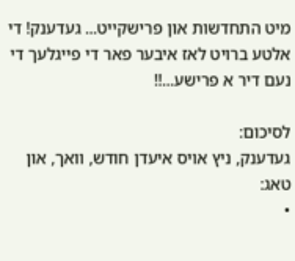מיט התחדשות און פרישקייט... געדענק! די אלטע ברויט לאז איבער פאר די פייגלעך די נעם דיר א פרישע...!!

לסיכום:
געדענק, ניץ אויס איעדן חודש, וואך, און טאג:
•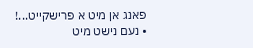פאנג אן מיט א פרישקייט...!
• נעם נישט מיט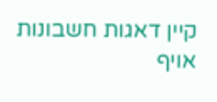קיין דאגות חשבונות אויף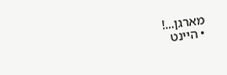מארגן...!
• היינט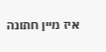איז מיין חתונה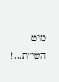מיט השי"ת...!